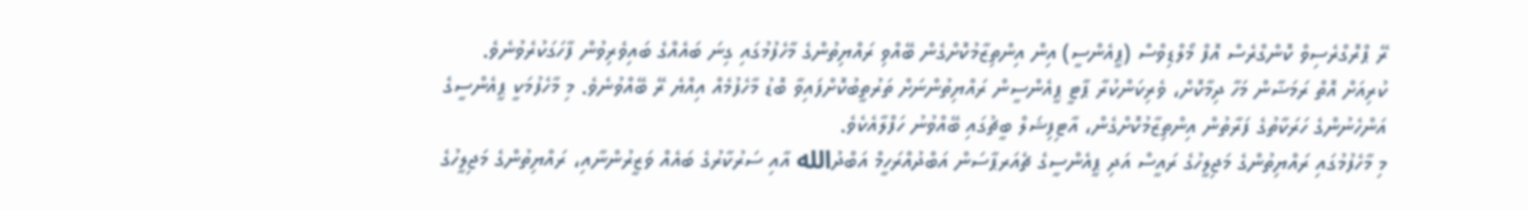ރޭ ޕްރޮގްރެސިވް ކޮންގްރެސް އޮފް މޯލްޑިވްސް (ޕީއެންސީ) އިން އިންތިޒާމުކޮށްގެން ބޭއްވި ރައްޔިތުންގެ މާހެފުމުގައި ގިނަ ބައެއްގެ ބައިވެރިވުން ފާހަގަކުރެވުނެވެ.
ކުރިއަށް އޮތް ރަމަޟާން މަހާ ދިމާކޮށް، ވެރިކަންކުރާ ޕާޓީ ޕީއެންސީން ރައްޔިތުންނަށް ތަރުތީބުކޮށްފައިވާ ބޮޑު މާހެފުމެއް އިއްޔެ ރޭ ބޭއްވުނެވެ. މި މާހެފުމަކީ ޕީއެންސީގެ އަންހެނުންގެ ހަރަކާތުގެ ފަރާތުން އިންތިޒާމުކޮށްގެން، އާޓިފިޝަލް ބީޗުގައި ބޭއްވުނު ހަފްލާއެކެވެ.
މި މާހެފުމުގައި ރައްޔިތުންގެ މަޖިލީހުގެ ރައީސް އަދި ޕީއެންސީގެ ޗެއަރޕާސަން އަބްދުއްރަހީމް އަބްދުالله އާއި ސަރުކާރުގެ ބައެއް ވަޒީރުންނާއި، ރައްޔިތުންގެ މަޖިލީހުގެ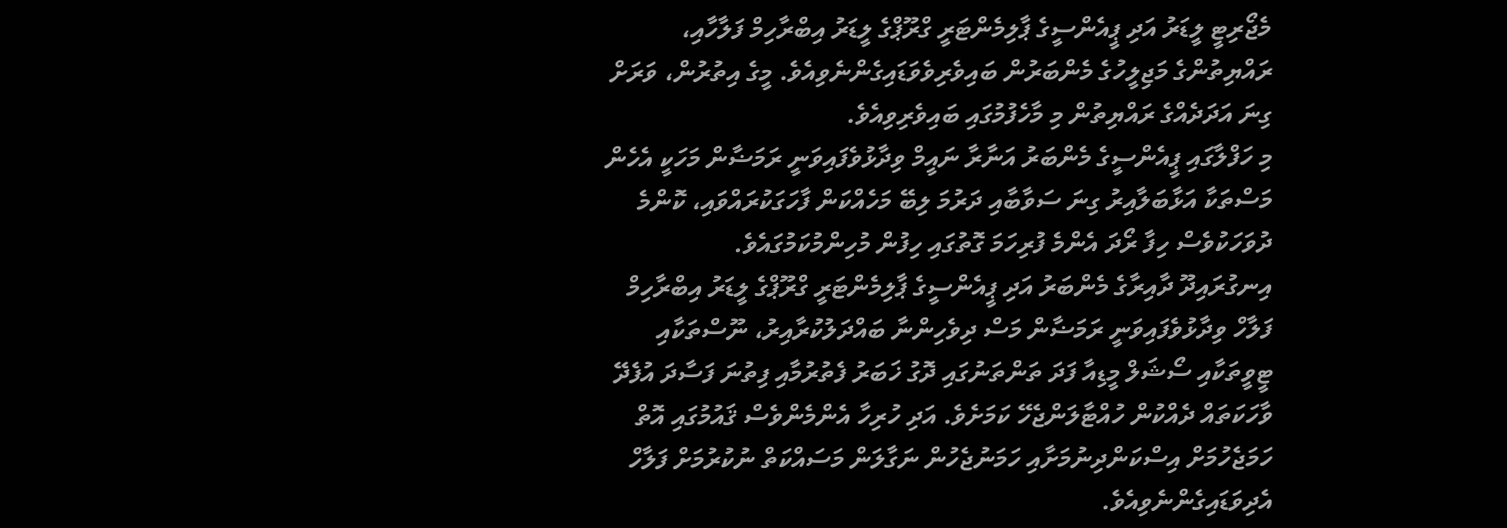މެޖޯރިޓީ ލީޑަރު އަދި ޕީއެންސީގެ ޕާލިމެންޓަރީ ގްރޫޕްގެ ލީޑަރު އިބްރާހިމް ފަލާހާއި، ރައްޔިތުންގެ މަޖިލީހުގެ މެންބަރުން ބައިވެރިވެވަޑައިގެންނެވިއެވެ. މީގެ އިތުރުން، ވަރަށް ގިނަ އަދަދެއްގެ ރައްޔިތުން މި މާހެފުމުގައި ބައިވެރިވިއެވެ.
މި ހަފްލާގައި ޕީއެންސީގެ މެންބަރު އަނާރާ ނައީމް ވިދާޅުވެފައިވަނީ ރަމަޟާން މަހަކީ އެހެން މަސްތަކާ އަޅާބަލާއިރު ގިނަ ސަވާބާއި ދަރުމަ ލިބޭ މަހެއްކަން ފާހަގަކުރައްވައި، ކޮންމެ ދުވަހަކުވެސް ހިފާ ރޯދަ އެންމެ ފުރިހަމަ ގޮތުގައި ހިފުން މުހިންމުކަމުގައެވެ.
އިނގުރައިދޫ ދާއިރާގެ މެންބަރު އަދި ޕީއެންސީގެ ޕާލިމެންޓަރީ ގްރޫޕްގެ ލީޑަރު އިބްރާހިމް ފަލާހް ވިދާޅުވެފައިވަނީ ރަމަޟާން މަސް ދިވެހިންނާ ބައްދަލުކުރާއިރު، ނޫސްތަކާއި ޓީވީތަކާއި ސޯޝަލް މީޑިއާ ފަދަ ތަންތަނުގައި ދޮގު ޚަބަރު ފެތުރުމާއި ފިތުނަ ފަސާދަ އުފެދޭ ވާހަކަތައް ދެއްކުން ހުއްޓާލަންޖެހޭ ކަމަށެވެ. އަދި ހުރިހާ އެންމެންވެސް ޤައުމުގައި އޮތް ހަމަޖެހުމަށް އިސްކަންދިނުމަށާއި ހަމަނުޖެހުން ނަގާލަން މަސައްކަތް ނުކުރުމަށް ފަލާހް އެދިވަޑައިގެންނެވިއެވެ.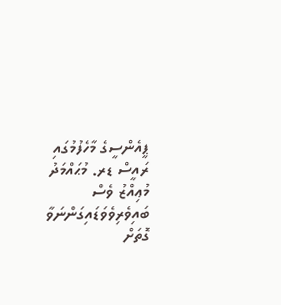ޕީއެންސީގެ މާހެފުމުގައި ރައީސް ޑރ. މުޙައްމަދު މުޢިއްޒު ވެސް ބައިވެރިވެވަޑައިގަންނަވާ ގޮތަށް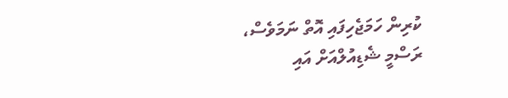ކުރިން ހަމަޖެހިފައި އޮތް ނަމަވެސް، ރަސްމީ ޝެޑިއުލްއަށް އައި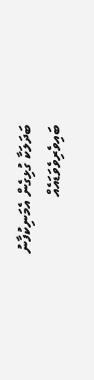ބަދަލަކާ ގުޅިގެން އެމަނިކުފާނު ބައިވެރިވެވަޑައެއް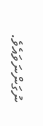ނުގަންނަވައެވެ.